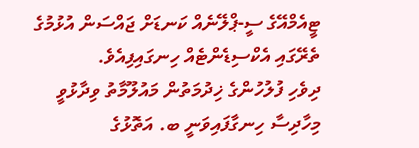ޓީއެމްއޭގެ ސީ-ޕްލޭނެއް ކަނޑަށް ޖައްސަން އުޅުމުގެ ތެރޭގައި އެކްސިޑެންޓެއް ހިނގައިފިއެވެ.
ދިވެހި ފުލުހުންގެ ޚިދުމަތުން މައުލޫމާތު ވިދާޅުވީ މިހާދިސާ ހިނގާފައިވަނީ ބ. އަތޮޅުގެ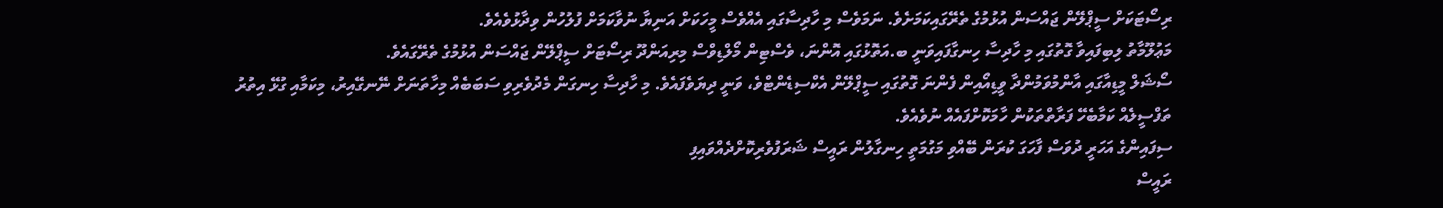ރިސޯޓަކަށް ސީޕްލޭން ޖައްސަން އުޅުމުގެ ތެރޭގައިކަމަށެވެ. ނަމަވެސް މި ހާދިސާގައި އެއްވެސް މީހަކަށް އަނިޔާ ނުވާކަމަށް ފުލުހުން ވިދާޅުވެއެވެ.
މަޢުލޫމާތު ލިބިފައިވާ ގޮތުގައި މި ހާދިސާ ހިނގާފައިވަނީ ބ.އަތޮޅުގައި އޮންނަ، ވެސްޓިން މޯލްޑިވްސް މިރިއަންދޫ ރިސޯޓަށް ސީޕްލޭން ޖައްސަން އުޅުމުގެ ތެރޭގައެވެ.
ސޯޝަލް މީޑިއާގައި އާންމުވަމުންދާ ވީޑިއޯއިން ފެންނަ ގޮތުގައި ސީޕްލޭން އެކްސިޑެންޓްވެ، ވަނީ ދިޔަވެފައެވެ. މި ހާދިސާ ހިނގަން މެދުވެރިވި ސަބަބެއް މިހާތަނަށް ނޭނގޭއިރު، މިކަމާއި ގުޅޭ އިތުރު ތަފްސީލެއް ކަމާބެހޭ ފަރާތްތަކުން ހާމަކޮށްފައެއް ނުވެއެވެ.
ސިފައިންގެ އަހަރީ ދުވަސް ފާހަގަ ކުރަން ބޭއްވި މަގުމަތީ ހިނގާލުން ރައީސް ޝަރަފުވެރިކޮށްދެއްވައިފި
ރައީސް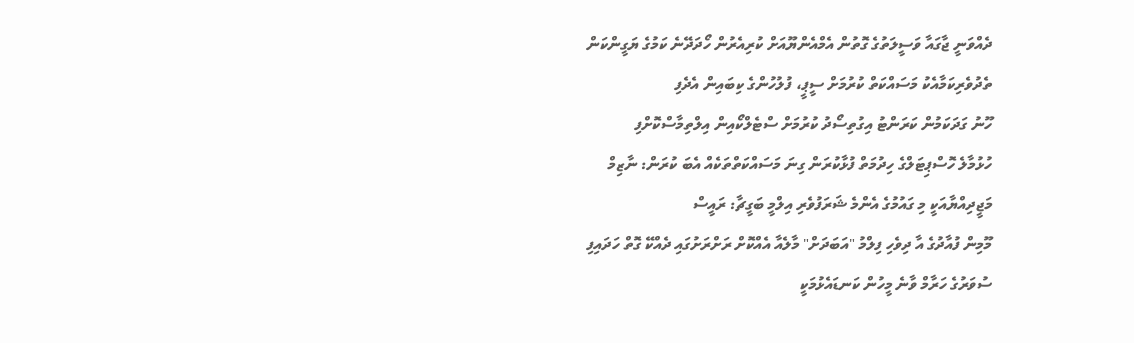ދެއްވަނީ ޖާގައާ ވަސީލަތުގެ ގޮތުން އެމްއެންޔޫއަށް ކުރިއެރުން ހޯދަދޭނެ ކަމުގެ ޔަގީންކަން
ތެދުވެރިކަމާއެކު މަސައްކަތް ކުރުމަށް ސީޕީ، ފުލުހުންގެ ކިބައިން އެދެފި
ހޫނު ގަދަކަމުން ކަރަންޓު އިގުތިސޯދު ކުރުމަށް ސްޓެލްކޯއިން އިލްތިމާސްކޮށްފި
ހުޅުމާލެ ހޮސްޕިޓަލްގެ ހިދުމަތް ފުޅާކުރަން ގިނަ މަސައްކަތްތަކެއް އެބަ ކުރަން: ނާޒިމް
މަޖީދިއްޔާއަކީ މި ގައުމުގެ އެންމެ ޝަރަފުވެރި އިލްމީ ބަގީޗާ: ރައީސް
މޫމިން ފުއާދުގެ އާ ދިވެހި ފިލްމު "އަބަދަށް" މާލެއާ އެއްކޮށް ރަށްރަށުގައި ދެއްކޭ ގޮތް ހަދައިފި
ސުވަރުގެ ހަރާމް ވާނެ މީހުން ކަނޑައެޅުމަކީ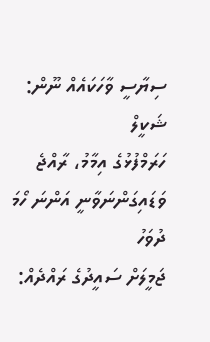ސިޔާސީ ވާހަކައެއް ނޫން: ޝަކީލް
ހަރަމްފުޅުގެ އިމާމު، ރާއްޖެ ވަޑައިގަންނަވާނީ އަންނަ ހޯމަ ދުވަހު
ޖަމީލަށް ސައީދުގެ ރައްދެއް: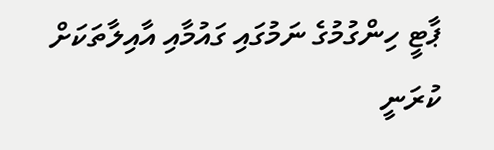ޕާޓީ ހިންގުމުގެ ނަމުގައި ގައުމާއި އާއިލާތަކަށް ކުރަނީ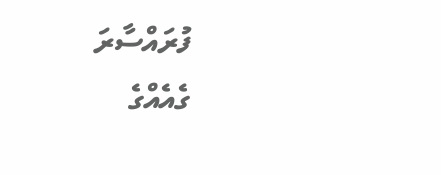ފުރައްސާރަ
ގެއެއްގެ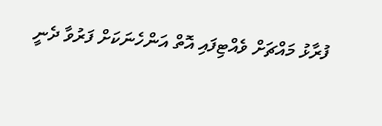ފުރާޅު މައްޗަށް ވެއްޓިފައި އޮތް އަންހެނަކަށް ފަރުވާ ދެނީ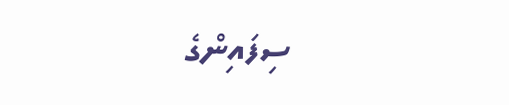ސިފައިންގެ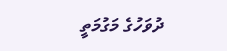ދުވަހުގެ މަގުމަތީ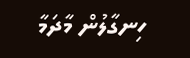ހިނގާލުން މާދަމާ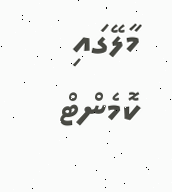މާލޭގައި
ކޮމެންޓް